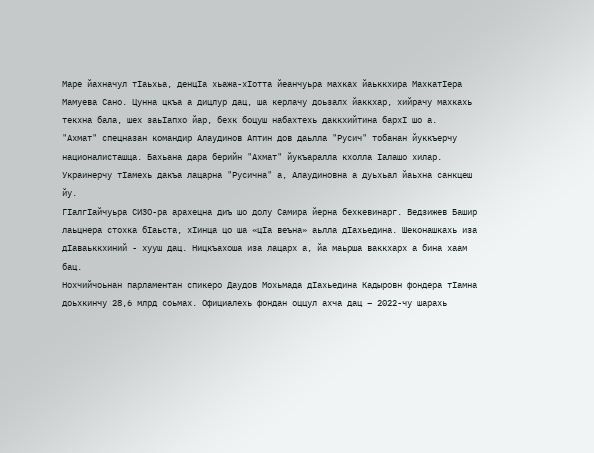Маре йахначул тIаьхьа, денцIа хьажа-хIотта йеанчуьра махках йаьккхира МахкатIера Мамуева Сано. Цунна цкъа а дицлур дац, ша керлачу доьзалх йаккхар, хийрачу махкахь текхна бала, шех заьIапхо йар, бехк боцуш набахтехь даккхийтина бархI шо а.
"Ахмат" спецназан командир Алаудинов Аптин дов даьлла "Русич" тобанан йуккъерчу националисташца. Бахьана дара берийн "Ахмат" йукъаралла кхолла Iалашо хилар. Украинерчу тIамехь дакъа лацарна "Русична" а, Алаудиновна а дуьхьал йаьхна санкцеш йу.
ГIалгIайчуьра СИЗО-ра арахецна диъ шо долу Самира йерна бехкевинарг. Ведзижев Башир лаьцнера стохка бIаьста, хIинца цо ша «цIа веъна» аьлла дIахьедина. Шеконашкахь иза дIаваьккхиний - хууш дац. Ницкъахоша иза лацарх а, йа маьрша ваккхарх а бина хаам бац.
Нохчийчоьнан парламентан спикеро Даудов Мохьмада дIахьедина Кадыровн фондера тIамна доьхкинчу 28,6 млрд соьмах. Официалехь фондан оццул ахча дац – 2022-чу шарахь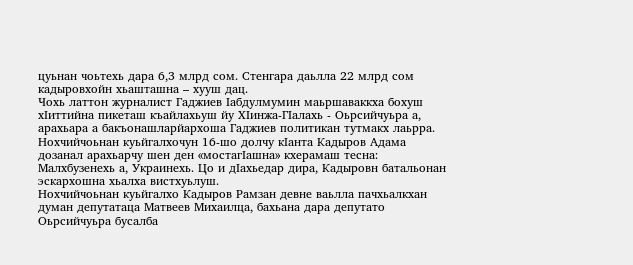цуьнан чоьтехь дара 6,3 млрд сом. Стенгара даьлла 22 млрд сом кадыровхойн хьашташна – хууш дац.
Чохь латтон журналист Гаджиев Iабдулмумин маьршаваккха бохуш хIиттийна пикеташ къайлахьуш йу ХIинжа-ГIалахь - Оьрсийчуьра а, арахьара а бакъонашларйархоша Гаджиев политикан тутмакх лаьрра.
Нохчийчоьнан куьйгалхочун 16-шо долчу кIанта Кадыров Адама дозанал арахьарчу шен ден «мостагIашна» кхерамаш тесна: Малхбузенехь а, Украинехь. Цо и дIахьедар дира, Кадыровн батальонан эскархошна хьалха вистхуьлуш.
Нохчийчоьнан куьйгалхо Кадыров Рамзан девне ваьлла пачхьалкхан думан депутатаца Матвеев Михаилца, бахьана дара депутато Оьрсийчуьра бусалба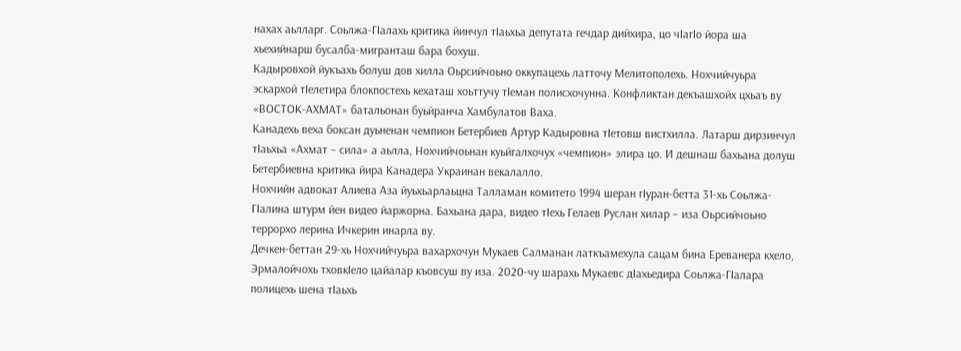нахах аьлларг. Соьлжа-ГIалахь критика йинчул тIаьхьа депутата гечдар дийхира, цо чIагIо йора ша хьехийнарш бусалба-мигранташ бара бохуш.
Кадыровхой йукъахь болуш дов хилла Оьрсийчоьно оккупацехь латточу Мелитополехь. Нохчийчуьра эскархой тIелетира блокпостехь кехаташ хоьттучу тIеман полисхочунна. Конфликтан декъашхойх цхьаъ ву «ВОСТОК-АХМАТ» батальонан буьйранча Хамбулатов Ваха.
Канадехь веха боксан дуьненан чемпион Бетербиев Артур Кадыровна тIетовш вистхилла. Латарш дирзинчул тIаьхьа «Ахмат – сила» а аьлла, Нохчийчоьнан куьйгалхочух «чемпион» элира цо. И дешнаш бахьана долуш Бетербиевна критика йира Канадера Украинан векалалло.
Нохчийн адвокат Алиева Аза йуьхьарлаьцна Талламан комитето 1994 шеран гIуран-бетта 31-хь Соьлжа-ГIалина штурм йен видео йаржорна. Бахьана дара, видео тIехь Гелаев Руслан хилар – иза Оьрсийчоьно террорхо лерина Ичкерин инарла ву.
Дечкен-беттан 29-хь Нохчийчуьра вахархочун Мукаев Салманан латкъамехула сацам бина Ереванера кхело, Эрмалойчохь тховкIело цайалар къовсуш ву иза. 2020-чу шарахь Мукаевс дIахьедира Соьлжа-ГIалара полицехь шена тIаьхь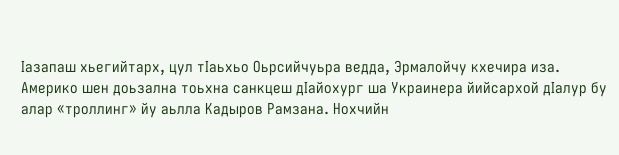Iазапаш хьегийтарх, цул тIаьхьо Оьрсийчуьра ведда, Эрмалойчу кхечира иза.
Америко шен доьзална тоьхна санкцеш дIайохург ша Украинера йийсархой дIалур бу алар «троллинг» йу аьлла Кадыров Рамзана. Нохчийн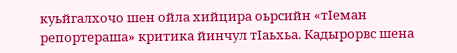куьйгалхочо шен ойла хийцира оьрсийн «тIеман репортераша» критика йинчул тIаьхьа. Кадырорвс шена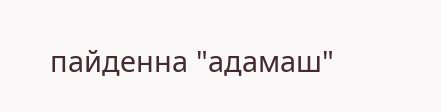пайденна "адамаш"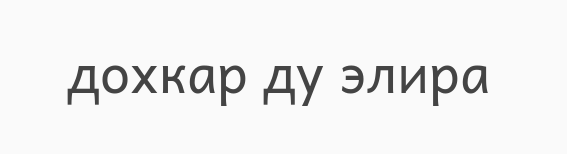дохкар ду элира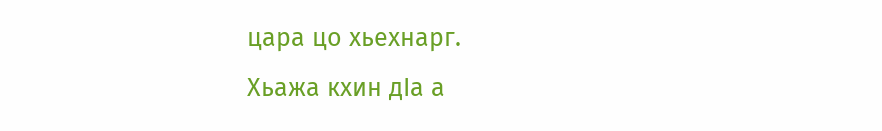цара цо хьехнарг.
Хьажа кхин дIа а